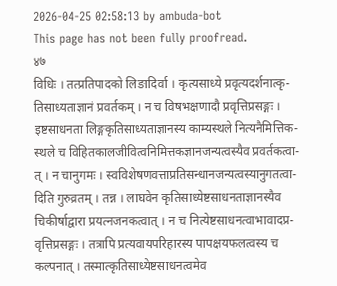2026-04-25 02:58:13 by ambuda-bot
This page has not been fully proofread.
४७
विधिः । तत्प्रतिपादको लिङादिर्वा । कृत्यसाध्ये प्रवृत्यदर्शनात्कृ-
तिसाध्यताज्ञानं प्रवर्तकम् । न च विषभक्षणादौ प्रवृत्तिप्रसङ्गः ।
इष्टसाधनता लिङ्गकृतिसाध्यताज्ञानस्य काम्यस्थले नित्यनैमित्तिक-
स्थले च विहितकालजीवित्वनिमित्तकज्ञानजन्यत्वस्यैव प्रवर्तकत्वा-
त् । न चानुगमः । स्वविशेषणवत्ताप्रतिसन्धानजन्यत्वस्यानुगतत्वा-
दिति गुरुव्रतम् । तन्न । लाघवेन कृतिसाध्येष्टसाधनताज्ञानस्यैव
चिकीर्षाद्वारा प्रयत्नजनकत्वात् । न च नित्येष्टसाधनत्वाभावादप्र-
वृत्तिप्रसङ्गः । तत्रापि प्रत्यवायपरिहारस्य पापक्षयफलत्वस्य च
कल्पनात् । तस्मात्कृतिसाध्येष्टसाधनत्वमेव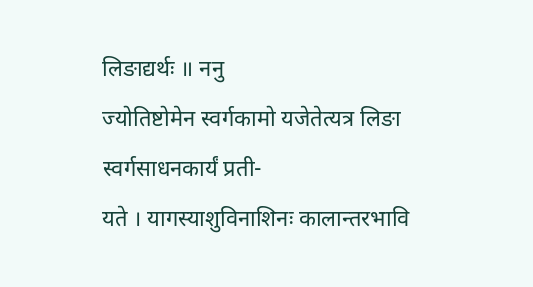लिङाद्यर्थः ॥ ननु
ज्योतिष्टोमेन स्वर्गकामो यजेतेत्यत्र लिङा स्वर्गसाधनकार्यं प्रती-
यते । यागस्याशुविनाशिनः कालान्तरभावि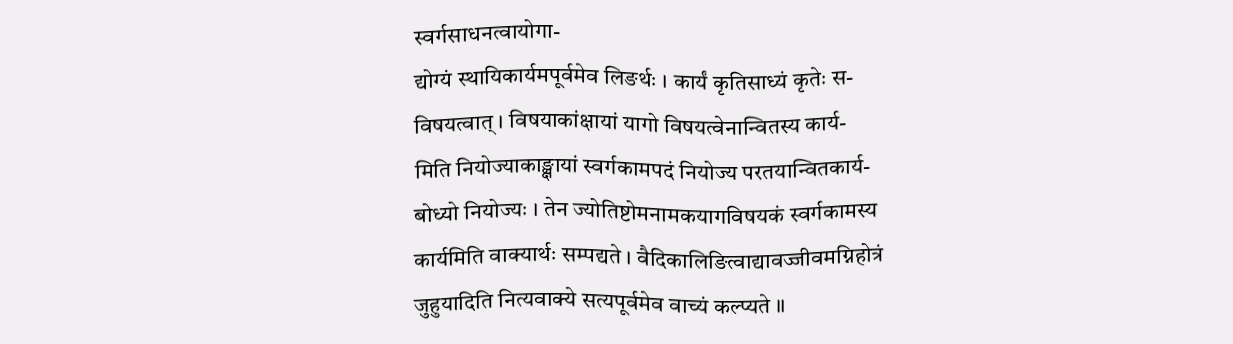स्वर्गसाधनत्वायोगा-
द्योग्यं स्थायिकार्यमपूर्वमेव लिङर्थः । कार्यं कृतिसाध्यं कृतेः स-
विषयत्वात् । विषयाकांक्षायां यागो विषयत्वेनान्वितस्य कार्य-
मिति नियोज्याकाङ्क्षायां स्वर्गकामपदं नियोज्य परतयान्वितकार्य-
बोध्यो नियोज्यः । तेन ज्योतिष्टोमनामकयागविषयकं स्वर्गकामस्य
कार्यमिति वाक्यार्थः सम्पद्यते । वैदिकालिङित्वाद्यावज्जीवमग्निहोत्रं
जुहुयादिति नित्यवाक्ये सत्यपूर्वमेव वाच्यं कल्प्यते ॥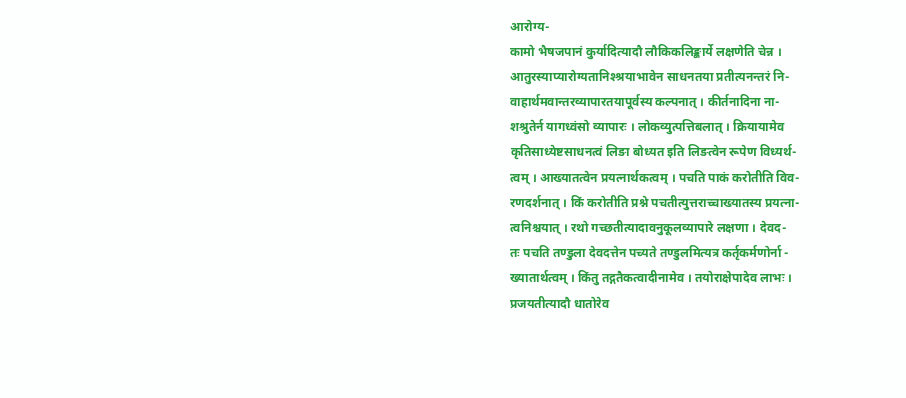आरोग्य-
कामो भैषजपानं कुर्यादित्यादौ लौकिकलिङ्कार्ये लक्षणेति चेन्न ।
आतुरस्याप्यारोग्यतानिश्श्रयाभावेन साधनतया प्रतीत्यनन्तरं नि-
वाहार्थमवान्तरव्यापारतयापूर्वस्य कल्पनात् । कीर्तनादिना ना-
शश्रुतेर्न यागध्वंसो व्यापारः । लोकव्युत्पत्तिबलात् । क्रियायामेव
कृतिसाध्येष्टसाधनत्वं लिङा बोध्यत इति लिङत्वेन रूपेण विध्यर्थ-
त्वम् । आख्यातत्वेन प्रयत्नार्थकत्वम् । पचति पाकं करोतीति विव-
रणदर्शनात् । किं करोतीति प्रश्ने पचतीत्युत्तराच्चाख्यातस्य प्रयत्ना-
त्वनिश्चयात् । रथो गच्छतीत्यादावनुकूलव्यापारे लक्षणा । देवद-
तः पचति तण्डुला देवदत्तेन पच्यते तण्डुलमित्यत्र कर्तृकर्मणोर्ना -
ख्यातार्थत्वम् । किंतु तद्गतैकत्वादीनामेव । तयोराक्षेपादेव लाभः ।
प्रजयतीत्यादौ धातोरेव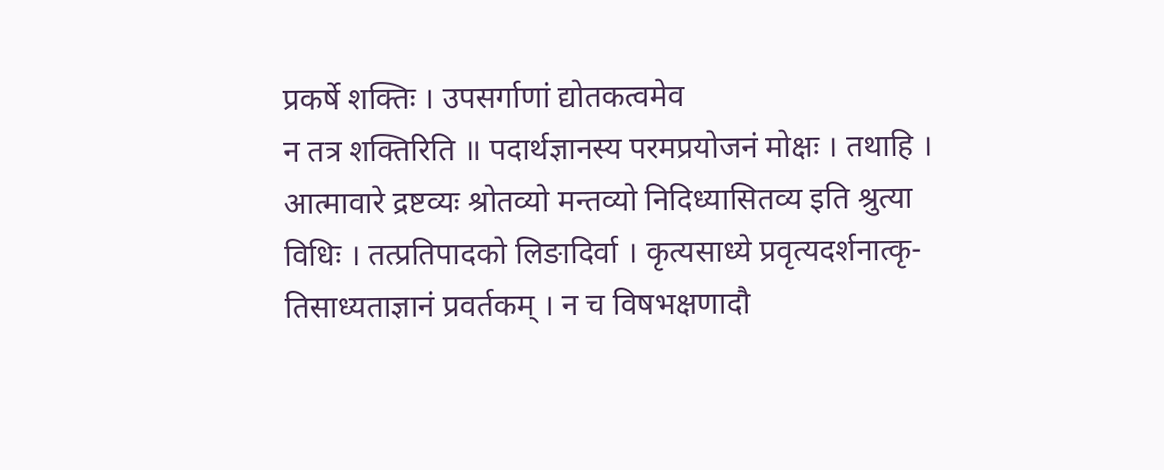प्रकर्षे शक्तिः । उपसर्गाणां द्योतकत्वमेव
न तत्र शक्तिरिति ॥ पदार्थज्ञानस्य परमप्रयोजनं मोक्षः । तथाहि ।
आत्मावारे द्रष्टव्यः श्रोतव्यो मन्तव्यो निदिध्यासितव्य इति श्रुत्या
विधिः । तत्प्रतिपादको लिङादिर्वा । कृत्यसाध्ये प्रवृत्यदर्शनात्कृ-
तिसाध्यताज्ञानं प्रवर्तकम् । न च विषभक्षणादौ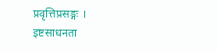प्रवृत्तिप्रसङ्गः ।
इष्टसाधनता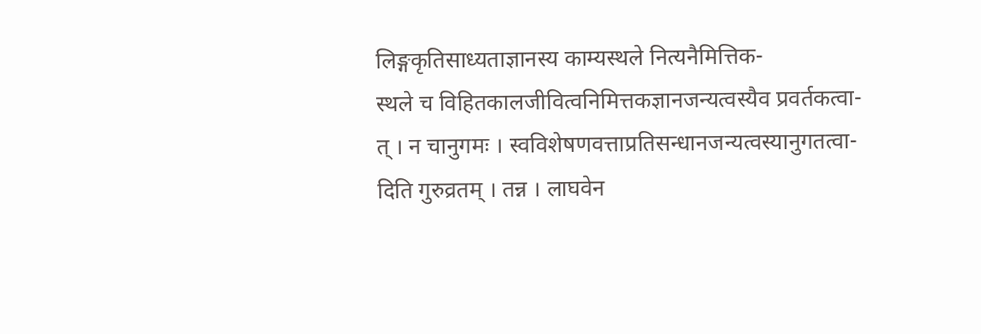लिङ्गकृतिसाध्यताज्ञानस्य काम्यस्थले नित्यनैमित्तिक-
स्थले च विहितकालजीवित्वनिमित्तकज्ञानजन्यत्वस्यैव प्रवर्तकत्वा-
त् । न चानुगमः । स्वविशेषणवत्ताप्रतिसन्धानजन्यत्वस्यानुगतत्वा-
दिति गुरुव्रतम् । तन्न । लाघवेन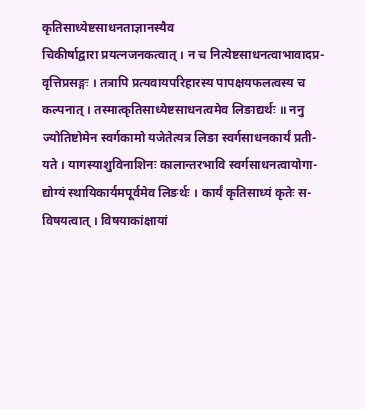कृतिसाध्येष्टसाधनताज्ञानस्यैव
चिकीर्षाद्वारा प्रयत्नजनकत्वात् । न च नित्येष्टसाधनत्वाभावादप्र-
वृत्तिप्रसङ्गः । तत्रापि प्रत्यवायपरिहारस्य पापक्षयफलत्वस्य च
कल्पनात् । तस्मात्कृतिसाध्येष्टसाधनत्वमेव लिङाद्यर्थः ॥ ननु
ज्योतिष्टोमेन स्वर्गकामो यजेतेत्यत्र लिङा स्वर्गसाधनकार्यं प्रती-
यते । यागस्याशुविनाशिनः कालान्तरभावि स्वर्गसाधनत्वायोगा-
द्योग्यं स्थायिकार्यमपूर्वमेव लिङर्थः । कार्यं कृतिसाध्यं कृतेः स-
विषयत्वात् । विषयाकांक्षायां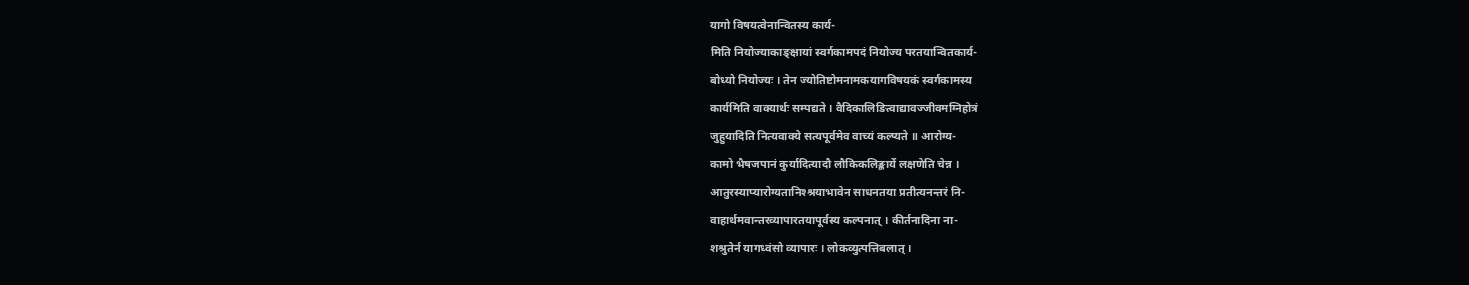यागो विषयत्वेनान्वितस्य कार्य-
मिति नियोज्याकाङ्क्षायां स्वर्गकामपदं नियोज्य परतयान्वितकार्य-
बोध्यो नियोज्यः । तेन ज्योतिष्टोमनामकयागविषयकं स्वर्गकामस्य
कार्यमिति वाक्यार्थः सम्पद्यते । वैदिकालिङित्वाद्यावज्जीवमग्निहोत्रं
जुहुयादिति नित्यवाक्ये सत्यपूर्वमेव वाच्यं कल्प्यते ॥ आरोग्य-
कामो भैषजपानं कुर्यादित्यादौ लौकिकलिङ्कार्ये लक्षणेति चेन्न ।
आतुरस्याप्यारोग्यतानिश्श्रयाभावेन साधनतया प्रतीत्यनन्तरं नि-
वाहार्थमवान्तरव्यापारतयापूर्वस्य कल्पनात् । कीर्तनादिना ना-
शश्रुतेर्न यागध्वंसो व्यापारः । लोकव्युत्पत्तिबलात् ।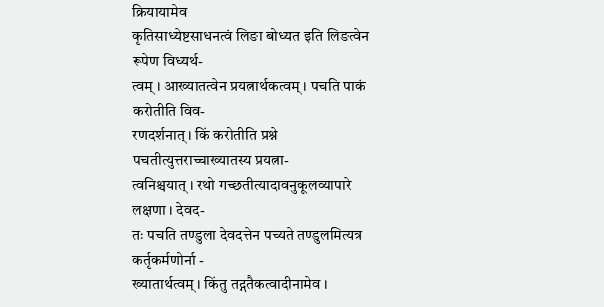क्रियायामेव
कृतिसाध्येष्टसाधनत्वं लिङा बोध्यत इति लिङत्वेन रूपेण विध्यर्थ-
त्वम् । आख्यातत्वेन प्रयत्नार्थकत्वम् । पचति पाकं करोतीति विव-
रणदर्शनात् । किं करोतीति प्रश्ने पचतीत्युत्तराच्चाख्यातस्य प्रयत्ना-
त्वनिश्चयात् । रथो गच्छतीत्यादावनुकूलव्यापारे लक्षणा । देवद-
तः पचति तण्डुला देवदत्तेन पच्यते तण्डुलमित्यत्र कर्तृकर्मणोर्ना -
ख्यातार्थत्वम् । किंतु तद्गतैकत्वादीनामेव ।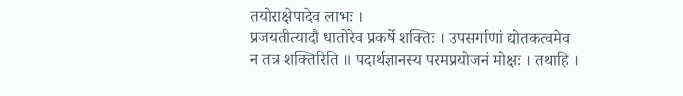तयोराक्षेपादेव लाभः ।
प्रजयतीत्यादौ धातोरेव प्रकर्षे शक्तिः । उपसर्गाणां द्योतकत्वमेव
न तत्र शक्तिरिति ॥ पदार्थज्ञानस्य परमप्रयोजनं मोक्षः । तथाहि ।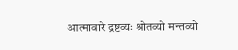आत्मावारे द्रष्टव्यः श्रोतव्यो मन्तव्यो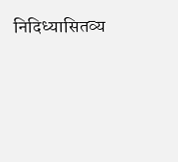निदिध्यासितव्य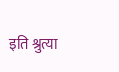इति श्रुत्या